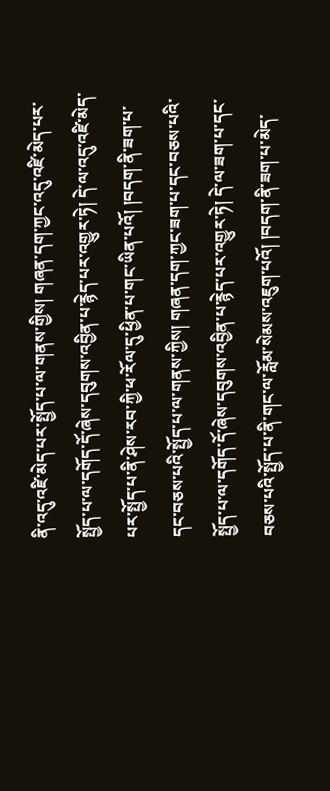ནི་འདུ་འཛི་མེད་པར་སྤྱོད་པ་ལ་གནས་གྱིས། གཞན་དག་ཀྱང་འདུ་འཛི་མེད་པར་སྤྱོད་པ་ལ་དགོད་དོ་ཞེས་དབུགས་འབྱིན་པ་རྙེད་པར་འགྱུར་ཏེ། དེ་ལ་འདུ་འཛི་མེད་པར་སྤྱོད་པ་ནི་ཤེས་རབ་ཀྱི་ཕ་རོལ་དུ་ཕྱིན་པ་གང་ཡིན་པའོ། །བདག་ནི་ཟག་པ་དང་བཅས་པའི་སྤྱོད་པ་ལ་གནས་ཀྱིས། གཞན་དག་ཀྱང་ཟག་པ་དང་བཅས་པའི་སྤྱོད་པ་ལ་དགོད་དོ་ཞེས་དབུགས་འབྱིན་པ་རྙེད་པར་འགྱུར་ཏེ། དེ་ལ་ཟག་པ་དང་བཅས་པའི་སྤྱོད་པ་ནི་གང་ལ་རློམ་སེམས་འཇུག་པའོ། །བདག་ནི་ཟག་པ་མེད་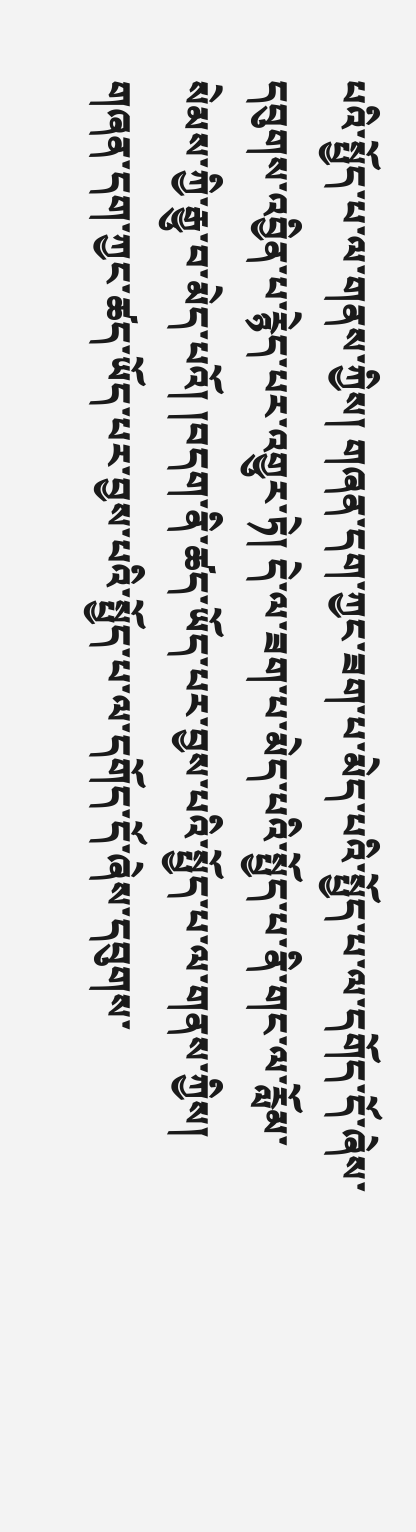པའི་སྤྱོད་པ་ལ་གནས་ཀྱིས། གཞན་དག་ཀྱང་ཟག་པ་མེད་པའི་སྤྱོད་པ་ལ་དགོད་དོ་ཞེས་དབུགས་འབྱིན་པ་རྙེད་པར་འགྱུར་ཏེ། དེ་ལ་ཟག་པ་མེད་པའི་སྤྱོད་པ་ནི་གང་ལ་རློམ་སེམས་ཀྱི་རྒྱུ་བ་མེད་པའོ། །བདག་ནི་ཚད་ཡོད་པར་བྱས་པའི་སྤྱོད་པ་ལ་གནས་ཀྱིས། གཞན་དག་ཀྱང་ཚད་ཡོད་པར་བྱས་པའི་སྤྱོད་པ་ལ་དགོད་དོ་ཞེས་དབུགས་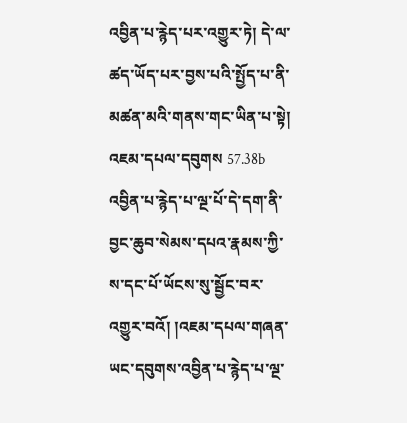འབྱིན་པ་རྙེད་པར་འགྱུར་ཏེ། དེ་ལ་ཚད་ཡོད་པར་བྱས་པའི་སྤྱོད་པ་ནི་མཚན་མའི་གནས་གང་ཡིན་པ་སྟེ། འཇམ་དཔལ་དབུགས 57.38b འབྱིན་པ་རྙེད་པ་ལྔ་པོ་དེ་དག་ནི་བྱང་ཆུབ་སེམས་དཔའ་རྣམས་ཀྱི་ས་དང་པོ་ཡོངས་སུ་སྦྱོང་བར་འགྱུར་བའོ། །འཇམ་དཔལ་གཞན་ཡང་དབུགས་འབྱིན་པ་རྙེད་པ་ལྔ་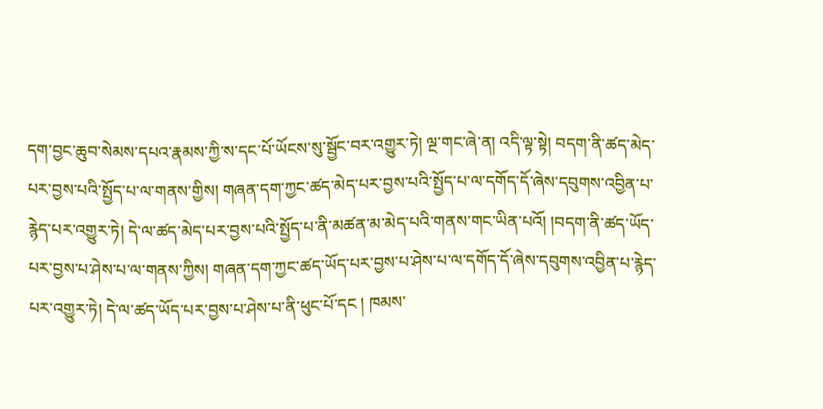དག་བྱང་ཆུབ་སེམས་དཔའ་རྣམས་ཀྱི་ས་དང་པོ་ཡོངས་སུ་སྦྱོང་བར་འགྱུར་ཏེ། ལྔ་གང་ཞེ་ན། འདི་ལྟ་སྟེ། བདག་ནི་ཚད་མེད་པར་བྱས་པའི་སྤྱོད་པ་ལ་གནས་གྱིས། གཞན་དག་ཀྱང་ཚད་མེད་པར་བྱས་པའི་སྤྱོད་པ་ལ་དགོད་དོ་ཞེས་དབུགས་འབྱིན་པ་རྙེད་པར་འགྱུར་ཏེ། དེ་ལ་ཚད་མེད་པར་བྱས་པའི་སྤྱོད་པ་ནི་མཚན་མ་མེད་པའི་གནས་གང་ཡིན་པའོ། །བདག་ནི་ཚད་ཡོད་པར་བྱས་པ་ཤེས་པ་ལ་གནས་ཀྱིས། གཞན་དག་ཀྱང་ཚད་ཡོད་པར་བྱས་པ་ཤེས་པ་ལ་དགོད་དོ་ཞེས་དབུགས་འབྱིན་པ་རྙེད་པར་འགྱུར་ཏེ། དེ་ལ་ཚད་ཡོད་པར་བྱས་པ་ཤེས་པ་ནི་ཕུང་པོ་དང ། ཁམས་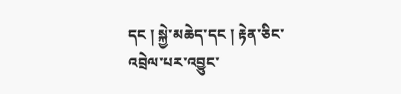དང ། སྐྱེ་མཆེད་དང ། རྟེན་ཅིང་འབྲེལ་པར་འབྱུང་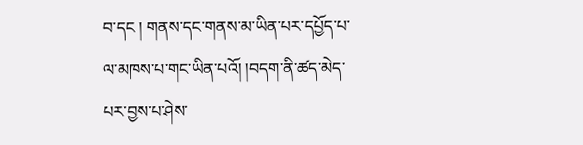བ་དང ། གནས་དང་གནས་མ་ཡིན་པར་དཔྱོད་པ་ལ་མཁས་པ་གང་ཡིན་པའོ། །བདག་ནི་ཚད་མེད་པར་བྱས་པ་ཤེས་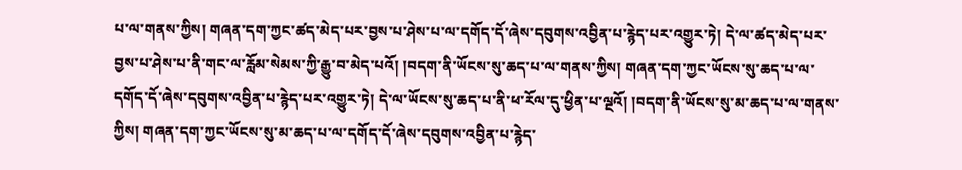པ་ལ་གནས་ཀྱིས། གཞན་དག་ཀྱང་ཚད་མེད་པར་བྱས་པ་ཤེས་པ་ལ་དགོད་དོ་ཞེས་དབུགས་འབྱིན་པ་རྙེད་པར་འགྱུར་ཏེ། དེ་ལ་ཚད་མེད་པར་བྱས་པ་ཤེས་པ་ནི་གང་ལ་རློམ་སེམས་ཀྱི་རྒྱུ་བ་མེད་པའོ། །བདག་ནི་ཡོངས་སུ་ཆད་པ་ལ་གནས་ཀྱིས། གཞན་དག་ཀྱང་ཡོངས་སུ་ཆད་པ་ལ་དགོད་དོ་ཞེས་དབུགས་འབྱིན་པ་རྙེད་པར་འགྱུར་ཏེ། དེ་ལ་ཡོངས་སུ་ཆད་པ་ནི་ཕ་རོལ་དུ་ཕྱིན་པ་ལྔའོ། །བདག་ནི་ཡོངས་སུ་མ་ཆད་པ་ལ་གནས་ཀྱིས། གཞན་དག་ཀྱང་ཡོངས་སུ་མ་ཆད་པ་ལ་དགོད་དོ་ཞེས་དབུགས་འབྱིན་པ་རྙེད་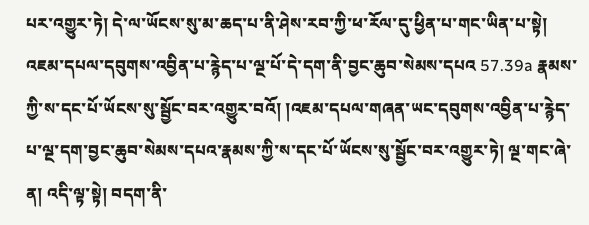པར་འགྱུར་ཏེ། དེ་ལ་ཡོངས་སུ་མ་ཆད་པ་ནི་ཤེས་རབ་ཀྱི་ཕ་རོལ་དུ་ཕྱིན་པ་གང་ཡིན་པ་སྟེ། འཇམ་དཔལ་དབུགས་འབྱིན་པ་རྙེད་པ་ལྔ་པོ་དེ་དག་ནི་བྱང་ཆུབ་སེམས་དཔའ 57.39a རྣམས་ཀྱི་ས་དང་པོ་ཡོངས་སུ་སྦྱོང་བར་འགྱུར་བའོ། །འཇམ་དཔལ་གཞན་ཡང་དབུགས་འབྱིན་པ་རྙེད་པ་ལྔ་དག་བྱང་ཆུབ་སེམས་དཔའ་རྣམས་ཀྱི་ས་དང་པོ་ཡོངས་སུ་སྦྱོང་བར་འགྱུར་ཏེ། ལྔ་གང་ཞེ་ན། འདི་ལྟ་སྟེ། བདག་ནི་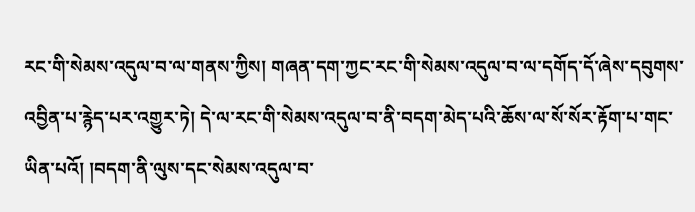རང་གི་སེམས་འདུལ་བ་ལ་གནས་ཀྱིས། གཞན་དག་ཀྱང་རང་གི་སེམས་འདུལ་བ་ལ་དགོད་དོ་ཞེས་དབུགས་འབྱིན་པ་རྙེད་པར་འགྱུར་ཏེ། དེ་ལ་རང་གི་སེམས་འདུལ་བ་ནི་བདག་མེད་པའི་ཆོས་ལ་སོ་སོར་རྟོག་པ་གང་ཡིན་པའོ། །བདག་ནི་ལུས་དང་སེམས་འདུལ་བ་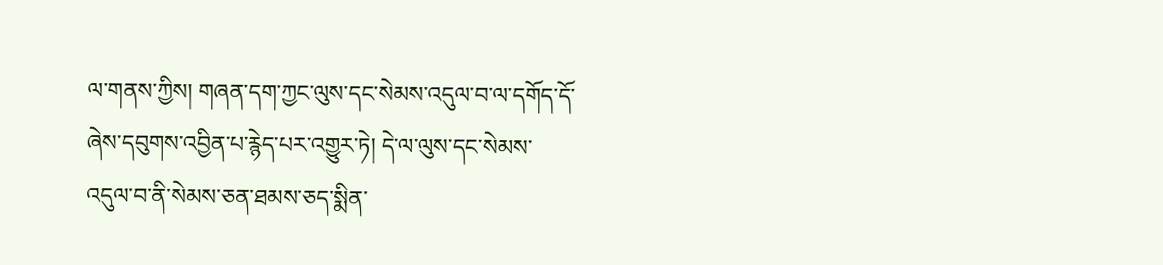ལ་གནས་ཀྱིས། གཞན་དག་ཀྱང་ལུས་དང་སེམས་འདུལ་བ་ལ་དགོད་དོ་ཞེས་དབུགས་འབྱིན་པ་རྙེད་པར་འགྱུར་ཏེ། དེ་ལ་ལུས་དང་སེམས་འདུལ་བ་ནི་སེམས་ཅན་ཐམས་ཅད་སྨིན་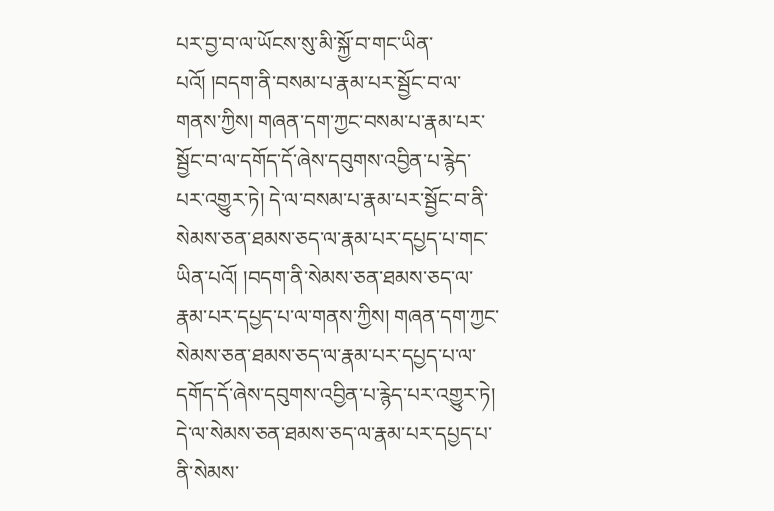པར་བྱ་བ་ལ་ཡོངས་སུ་མི་སྐྱོ་བ་གང་ཡིན་པའོ། །བདག་ནི་བསམ་པ་རྣམ་པར་སྦྱོང་བ་ལ་གནས་ཀྱིས། གཞན་དག་ཀྱང་བསམ་པ་རྣམ་པར་སྦྱོང་བ་ལ་དགོད་དོ་ཞེས་དབུགས་འབྱིན་པ་རྙེད་པར་འགྱུར་ཏེ། དེ་ལ་བསམ་པ་རྣམ་པར་སྦྱོང་བ་ནི་སེམས་ཅན་ཐམས་ཅད་ལ་རྣམ་པར་དཔྱད་པ་གང་ཡིན་པའོ། །བདག་ནི་སེམས་ཅན་ཐམས་ཅད་ལ་རྣམ་པར་དཔྱད་པ་ལ་གནས་ཀྱིས། གཞན་དག་ཀྱང་སེམས་ཅན་ཐམས་ཅད་ལ་རྣམ་པར་དཔྱད་པ་ལ་དགོད་དོ་ཞེས་དབུགས་འབྱིན་པ་རྙེད་པར་འགྱུར་ཏེ། དེ་ལ་སེམས་ཅན་ཐམས་ཅད་ལ་རྣམ་པར་དཔྱད་པ་ནི་སེམས་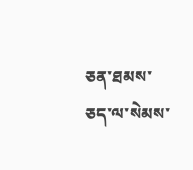ཅན་ཐམས་ཅད་ལ་སེམས་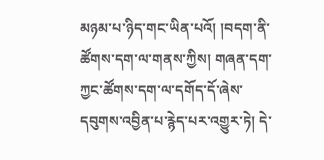མཉམ་པ་ཉིད་གང་ཡིན་པའོ། །བདག་ནི་ཚོགས་དག་ལ་གནས་ཀྱིས། གཞན་དག་ཀྱང་ཚོགས་དག་ལ་དགོད་དོ་ཞེས་དབུགས་འབྱིན་པ་རྙེད་པར་འགྱུར་ཏེ། དེ་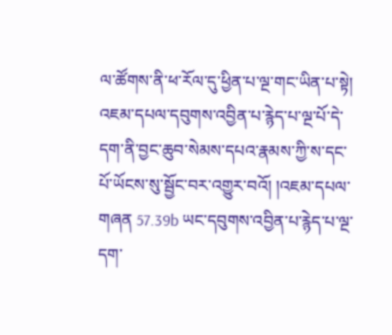ལ་ཚོགས་ནི་ཕ་རོལ་དུ་ཕྱིན་པ་ལྔ་གང་ཡིན་པ་སྟེ། འཇམ་དཔལ་དབུགས་འབྱིན་པ་རྙེད་པ་ལྔ་པོ་དེ་དག་ནི་བྱང་ཆུབ་སེམས་དཔའ་རྣམས་ཀྱི་ས་དང་པོ་ཡོངས་སུ་སྦྱོང་བར་འགྱུར་བའོ། །འཇམ་དཔལ་གཞན 57.39b ཡང་དབུགས་འབྱིན་པ་རྙེད་པ་ལྔ་དག་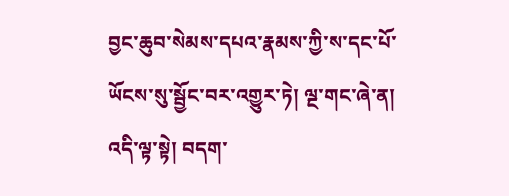བྱང་ཆུབ་སེམས་དཔའ་རྣམས་ཀྱི་ས་དང་པོ་ཡོངས་སུ་སྦྱོང་བར་འགྱུར་ཏེ། ལྔ་གང་ཞེ་ན། འདི་ལྟ་སྟེ། བདག་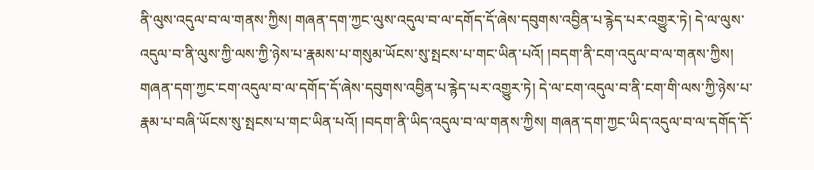ནི་ལུས་འདུལ་བ་ལ་གནས་ཀྱིས། གཞན་དག་ཀྱང་ལུས་འདུལ་བ་ལ་དགོད་དོ་ཞེས་དབུགས་འབྱིན་པ་རྙེད་པར་འགྱུར་ཏེ། དེ་ལ་ལུས་འདུལ་བ་ནི་ལུས་ཀྱི་ལས་ཀྱི་ཉེས་པ་རྣམས་པ་གསུམ་ཡོངས་སུ་སྤངས་པ་གང་ཡིན་པའོ། །བདག་ནི་ངག་འདུལ་བ་ལ་གནས་ཀྱིས། གཞན་དག་ཀྱང་ངག་འདུལ་བ་ལ་དགོད་དོ་ཞེས་དབུགས་འབྱིན་པ་རྙེད་པར་འགྱུར་ཏེ། དེ་ལ་ངག་འདུལ་བ་ནི་ངག་གི་ལས་ཀྱི་ཉེས་པ་རྣམ་པ་བཞི་ཡོངས་སུ་སྤངས་པ་གང་ཡིན་པའོ། །བདག་ནི་ཡིད་འདུལ་བ་ལ་གནས་ཀྱིས། གཞན་དག་ཀྱང་ཡིད་འདུལ་བ་ལ་དགོད་དོ་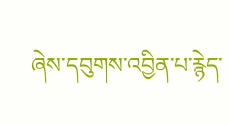ཞེས་དབུགས་འབྱིན་པ་རྙེད་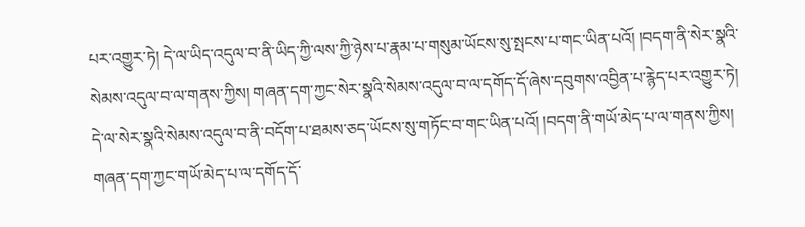པར་འགྱུར་ཏེ། དེ་ལ་ཡིད་འདུལ་བ་ནི་ཡིད་ཀྱི་ལས་ཀྱི་ཉེས་པ་རྣམ་པ་གསུམ་ཡོངས་སུ་སྤངས་པ་གང་ཡིན་པའོ། །བདག་ནི་སེར་སྣའི་སེམས་འདུལ་བ་ལ་གནས་ཀྱིས། གཞན་དག་ཀྱང་སེར་སྣའི་སེམས་འདུལ་བ་ལ་དགོད་དོ་ཞེས་དབུགས་འབྱིན་པ་རྙེད་པར་འགྱུར་ཏེ། དེ་ལ་སེར་སྣའི་སེམས་འདུལ་བ་ནི་བདོག་པ་ཐམས་ཅད་ཡོངས་སུ་གཏོང་བ་གང་ཡིན་པའོ། །བདག་ནི་གཡོ་མེད་པ་ལ་གནས་ཀྱིས། གཞན་དག་ཀྱང་གཡོ་མེད་པ་ལ་དགོད་དོ་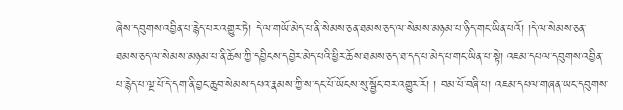ཞེས་དབུགས་འབྱིན་པ་རྙེད་པར་འགྱུར་ཏེ། དེ་ལ་གཡོ་མེད་པ་ནི་སེམས་ཅན་ཐམས་ཅད་ལ་སེམས་མཉམ་པ་ཉིད་གང་ཡིན་པའོ། །དེ་ལ་སེམས་ཅན་ཐམས་ཅད་ལ་སེམས་མཉམ་པ་ནི་ཆོས་ཀྱི་དབྱིངས་དབྱེར་མེད་པའི་ཕྱིར་ཆོས་ཐམས་ཅད་ཐ་དད་པ་མེད་པ་གང་ཡིན་པ་སྟེ། འཇམ་དཔལ་དབུགས་འབྱིན་པ་རྙེད་པ་ལྔ་པོ་དེ་དག་ནི་བྱང་ཆུབ་སེམས་དཔའ་རྣམས་ཀྱི་ས་དང་པོ་ཡོངས་སུ་སྦྱོང་བར་འགྱུར་རོ། ། བམ་པོ་བཞི་པ། འཇམ་དཔལ་གཞན་ཡང་དབུགས་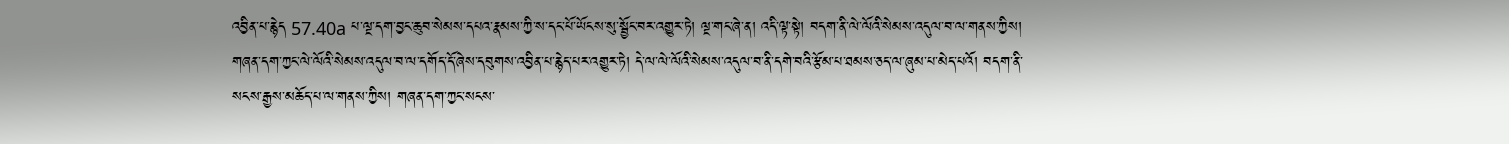འབྱིན་པ་རྙེད 57.40a པ་ལྔ་དག་བྱང་ཆུབ་སེམས་དཔའ་རྣམས་ཀྱི་ས་དང་པོ་ཡོངས་སུ་སྦྱོང་བར་འགྱུར་ཏེ། ལྔ་གང་ཞེ་ན། འདི་ལྟ་སྟེ། བདག་ནི་ལེ་ལོའི་སེམས་འདུལ་བ་ལ་གནས་ཀྱིས། གཞན་དག་ཀྱང་ལེ་ལོའི་སེམས་འདུལ་བ་ལ་དགོད་དོ་ཞེས་དབུགས་འབྱིན་པ་རྙེད་པར་འགྱུར་ཏེ། དེ་ལ་ལེ་ལོའི་སེམས་འདུལ་བ་ནི་དགེ་བའི་རྩོམ་པ་ཐམས་ཅད་ལ་ཞུམ་པ་མེད་པའོ། བདག་ནི་སངས་རྒྱས་མཆོད་པ་ལ་གནས་ཀྱིས། གཞན་དག་ཀྱང་སངས་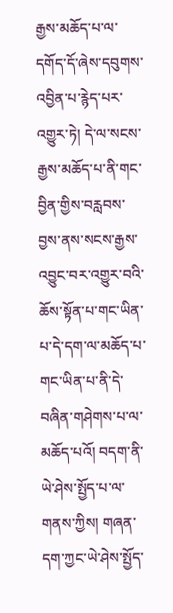རྒྱས་མཆོད་པ་ལ་དགོད་དོ་ཞེས་དབུགས་འབྱིན་པ་རྙེད་པར་འགྱུར་ཏེ། དེ་ལ་སངས་རྒྱས་མཆོད་པ་ནི་གང་བྱིན་གྱིས་བརླབས་བྱས་ནས་སངས་རྒྱས་འབྱུང་བར་འགྱུར་བའི་ཆོས་སྟོན་པ་གང་ཡིན་པ་དེ་དག་ལ་མཆོད་པ་གང་ཡིན་པ་ནི་དེ་བཞིན་གཤེགས་པ་ལ་མཆོད་པའོ། བདག་ནི་ཡེ་ཤེས་སྤྱོད་པ་ལ་གནས་ཀྱིས། གཞན་དག་ཀྱང་ཡེ་ཤེས་སྤྱོད་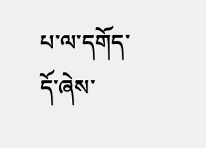པ་ལ་དགོད་དོ་ཞེས་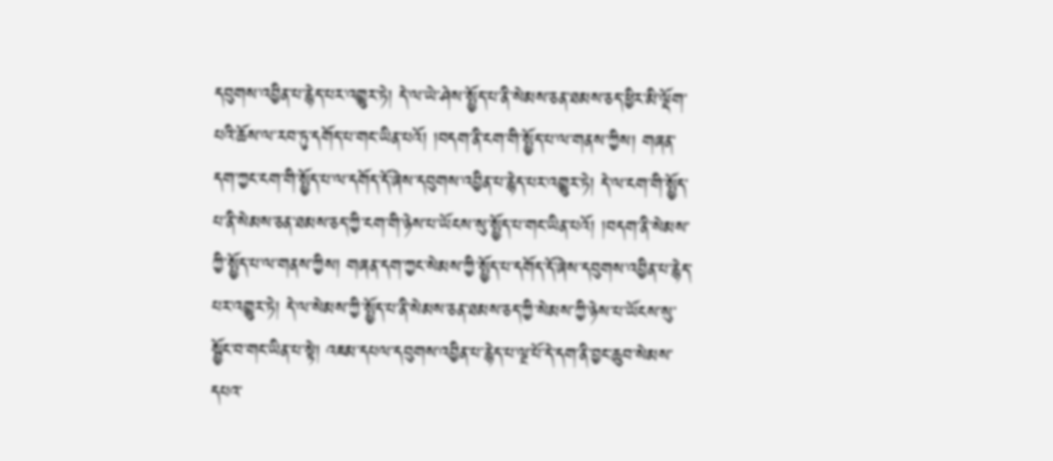དབུགས་འབྱིན་པ་རྙེད་པར་འགྱུར་ཏེ། དེ་ལ་ཡེ་ཤེས་སྤྱོད་པ་ནི་སེམས་ཅན་ཐམས་ཅད་ཕྱིར་མི་ལྡོག་པའི་ཆོས་ལ་རབ་ཏུ་དགོད་པ་གང་ཡིན་པའོ། །བདག་ནི་ངག་གི་སྤྱོད་པ་ལ་གནས་ཀྱིས། གཞན་དག་ཀྱང་ངག་གི་སྤྱོད་པ་ལ་དགོད་དོ་ཞེས་དབུགས་འབྱིན་པ་རྙེད་པར་འགྱུར་ཏེ། དེ་ལ་ངག་གི་སྤྱོད་པ་ནི་སེམས་ཅན་ཐམས་ཅད་ཀྱི་ངག་གི་ཉེས་པ་ཡོངས་སུ་སྤྱོད་པ་གང་ཡིན་པའོ། །བདག་ནི་སེམས་ཀྱི་སྤྱོད་པ་ལ་གནས་ཀྱིས། གཞན་དག་ཀྱང་སེམས་ཀྱི་སྤྱོད་པ་དགོད་དོ་ཞེས་དབུགས་འབྱིན་པ་རྙེད་པར་འགྱུར་ཏེ། དེ་ལ་སེམས་ཀྱི་སྤྱོད་པ་ནི་སེམས་ཅན་ཐམས་ཅད་ཀྱི་སེམས་ཀྱི་ཉེས་པ་ཡོངས་སུ་སྦྱོང་བ་གང་ཡིན་པ་སྟེ། འཇམ་དཔལ་དབུགས་འབྱིན་པ་རྙེད་པ་ལྔ་པོ་དེ་དག་ནི་བྱང་ཆུབ་སེམས་དཔའ་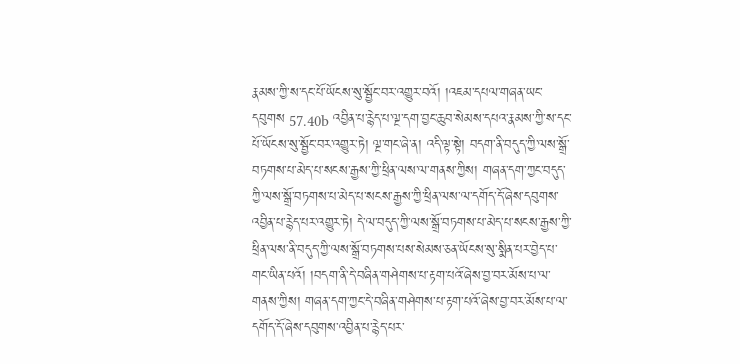རྣམས་ཀྱི་ས་དང་པོ་ཡོངས་སུ་སྦྱོང་བར་འགྱུར་བའོ། །འཇམ་དཔལ་གཞན་ཡང་དབུགས 57.40b འབྱིན་པ་རྙེད་པ་ལྔ་དག་བྱང་ཆུབ་སེམས་དཔའ་རྣམས་ཀྱི་ས་དང་པོ་ཡོངས་སུ་སྦྱོང་བར་འགྱུར་ཏེ། ལྔ་གང་ཞེ་ན། འདི་ལྟ་སྟེ། བདག་ནི་བདུད་ཀྱི་ལས་སྒྲོ་བཏགས་པ་མེད་པ་སངས་རྒྱས་ཀྱི་ཕྲིན་ལས་ལ་གནས་ཀྱིས། གཞན་དག་ཀྱང་བདུད་ཀྱི་ལས་སྒྲོ་བཏགས་པ་མེད་པ་སངས་རྒྱས་ཀྱི་ཕྲིན་ལས་ལ་དགོད་དོ་ཞེས་དབུགས་འབྱིན་པ་རྙེད་པར་འགྱུར་ཏེ། དེ་ལ་བདུད་ཀྱི་ལས་སྒྲོ་བཏགས་པ་མེད་པ་སངས་རྒྱས་ཀྱི་ཕྲིན་ལས་ནི་བདུད་ཀྱི་ལས་སྒྲོ་བཏགས་པས་སེམས་ཅན་ཡོངས་སུ་སྨིན་པར་བྱེད་པ་གང་ཡིན་པའོ། །བདག་ནི་དེ་བཞིན་གཤེགས་པ་རྟག་པའོ་ཞེས་བྱ་བར་མོས་པ་ལ་གནས་ཀྱིས། གཞན་དག་ཀྱང་དེ་བཞིན་གཤེགས་པ་རྟག་པའོ་ཞེས་བྱ་བར་མོས་པ་ལ་དགོད་དོ་ཞེས་དབུགས་འབྱིན་པ་རྙེད་པར་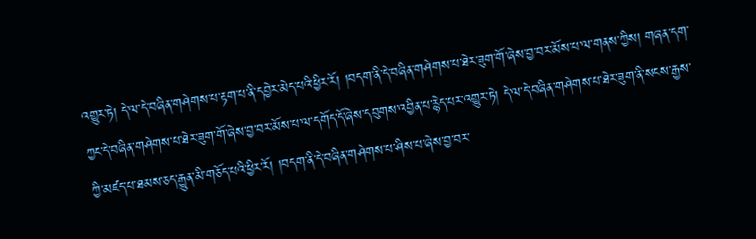འགྱུར་ཏེ། དེ་ལ་དེ་བཞིན་གཤེགས་པ་རྟག་པ་ནི་དབྱེར་མེད་པའི་ཕྱིར་རོ། །བདག་ནི་དེ་བཞིན་གཤེགས་པ་ཐེར་ཟུག་གོ་ཞེས་བྱ་བར་མོས་པ་ལ་གནས་ཀྱིས། གཞན་དག་ཀྱང་དེ་བཞིན་གཤེགས་པ་ཐེར་ཟུག་གོ་ཞེས་བྱ་བར་མོས་པ་ལ་དགོད་དོ་ཞེས་དབུགས་འབྱིན་པ་རྙེད་པར་འགྱུར་ཏེ། དེ་ལ་དེ་བཞིན་གཤེགས་པ་ཐེར་ཟུག་ནི་སངས་རྒྱས་ཀྱི་མཛད་པ་ཐམས་ཅད་རྒྱུན་མི་གཅོད་པའི་ཕྱིར་རོ། །བདག་ནི་དེ་བཞིན་གཤེགས་པ་ཤིས་པ་ཞེས་བྱ་བར་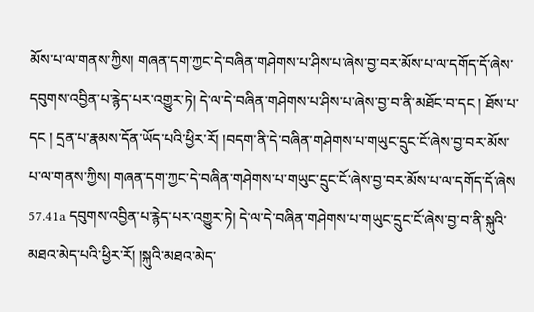མོས་པ་ལ་གནས་ཀྱིས། གཞན་དག་ཀྱང་དེ་བཞིན་གཤེགས་པ་ཤིས་པ་ཞེས་བྱ་བར་མོས་པ་ལ་དགོད་དོ་ཞེས་དབུགས་འབྱིན་པ་རྙེད་པར་འགྱུར་ཏེ། དེ་ལ་དེ་བཞིན་གཤེགས་པ་ཤིས་པ་ཞེས་བྱ་བ་ནི་མཐོང་བ་དང ། ཐོས་པ་དང ། དྲན་པ་རྣམས་དོན་ཡོད་པའི་ཕྱིར་རོ། །བདག་ནི་དེ་བཞིན་གཤེགས་པ་གཡུང་དྲུང་ངོ་ཞེས་བྱ་བར་མོས་པ་ལ་གནས་ཀྱིས། གཞན་དག་ཀྱང་དེ་བཞིན་གཤེགས་པ་གཡུང་དྲུང་ངོ་ཞེས་བྱ་བར་མོས་པ་ལ་དགོད་དོ་ཞེས 57.41a དབུགས་འབྱིན་པ་རྙེད་པར་འགྱུར་ཏེ། དེ་ལ་དེ་བཞིན་གཤེགས་པ་གཡུང་དྲུང་ངོ་ཞེས་བྱ་བ་ནི་སྐུའི་མཐའ་མེད་པའི་ཕྱིར་རོ། །སྐུའི་མཐའ་མེད་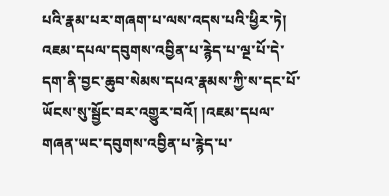པའི་རྣམ་པར་གཞག་པ་ལས་འདས་པའི་ཕྱིར་ཏེ། འཇམ་དཔལ་དབུགས་འབྱིན་པ་རྙེད་པ་ལྔ་པོ་དེ་དག་ནི་བྱང་ཆུབ་སེམས་དཔའ་རྣམས་ཀྱི་ས་དང་པོ་ཡོངས་སུ་སྦྱོང་བར་འགྱུར་བའོ། །འཇམ་དཔལ་གཞན་ཡང་དབུགས་འབྱིན་པ་རྙེད་པ་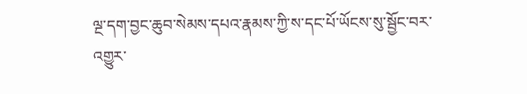ལྔ་དག་བྱང་ཆུབ་སེམས་དཔའ་རྣམས་ཀྱི་ས་དང་པོ་ཡོངས་སུ་སྦྱོང་བར་འགྱུར་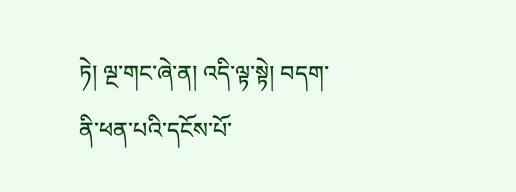ཏེ། ལྔ་གང་ཞེ་ན། འདི་ལྟ་སྟེ། བདག་ནི་ཕན་པའི་དངོས་པོ་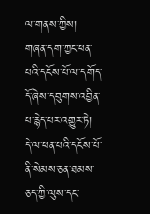ལ་གནས་ཀྱིས། གཞན་དག་ཀྱང་ཕན་པའི་དངོས་པོ་ལ་དགོད་དོ་ཞེས་དབུགས་འབྱིན་པ་རྙེད་པར་འགྱུར་ཏེ། དེ་ལ་ཕན་པའི་དངོས་པོ་ནི་སེམས་ཅན་ཐམས་ཅད་ཀྱི་ལུས་དང་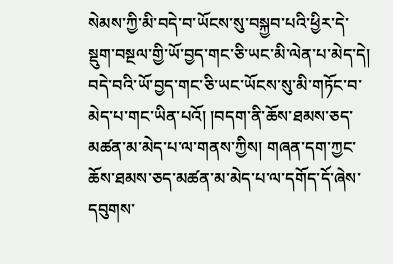སེམས་ཀྱི་མི་བདེ་བ་ཡོངས་སུ་བསྐྱབ་པའི་ཕྱིར་དེ་སྡུག་བསྔལ་གྱི་ཡོ་བྱད་གང་ཅི་ཡང་མི་ལེན་པ་མེད་དེ། བདེ་བའི་ཡོ་བྱད་གང་ཅི་ཡང་ཡོངས་སུ་མི་གཏོང་བ་མེད་པ་གང་ཡིན་པའོ། །བདག་ནི་ཆོས་ཐམས་ཅད་མཚན་མ་མེད་པ་ལ་གནས་ཀྱིས། གཞན་དག་ཀྱང་ཆོས་ཐམས་ཅད་མཚན་མ་མེད་པ་ལ་དགོད་དོ་ཞེས་དབུགས་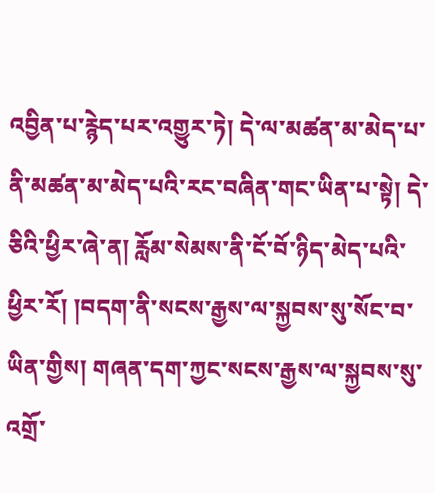འབྱིན་པ་རྙེད་པར་འགྱུར་ཏེ། དེ་ལ་མཚན་མ་མེད་པ་ནི་མཚན་མ་མེད་པའི་རང་བཞིན་གང་ཡིན་པ་སྟེ། དེ་ཅིའི་ཕྱིར་ཞེ་ན། རློམ་སེམས་ནི་ངོ་བོ་ཉིད་མེད་པའི་ཕྱིར་རོ། །བདག་ནི་སངས་རྒྱས་ལ་སྐྱབས་སུ་སོང་བ་ཡིན་གྱིས། གཞན་དག་ཀྱང་སངས་རྒྱས་ལ་སྐྱབས་སུ་འགྲོ་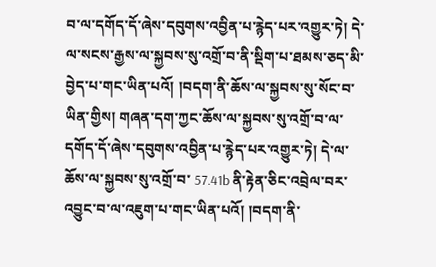བ་ལ་དགོད་དོ་ཞེས་དབུགས་འབྱིན་པ་རྙེད་པར་འགྱུར་ཏེ། དེ་ལ་སངས་རྒྱས་ལ་སྐྱབས་སུ་འགྲོ་བ་ནི་སྡིག་པ་ཐམས་ཅད་མི་བྱེད་པ་གང་ཡིན་པའོ། །བདག་ནི་ཆོས་ལ་སྐྱབས་སུ་སོང་བ་ཡིན་གྱིས། གཞན་དག་ཀྱང་ཆོས་ལ་སྐྱབས་སུ་འགྲོ་བ་ལ་དགོད་དོ་ཞེས་དབུགས་འབྱིན་པ་རྙེད་པར་འགྱུར་ཏེ། དེ་ལ་ཆོས་ལ་སྐྱབས་སུ་འགྲོ་བ་ 57.41b ནི་རྟེན་ཅིང་འབྲེལ་བར་འབྱུང་བ་ལ་འཇུག་པ་གང་ཡིན་པའོ། །བདག་ནི་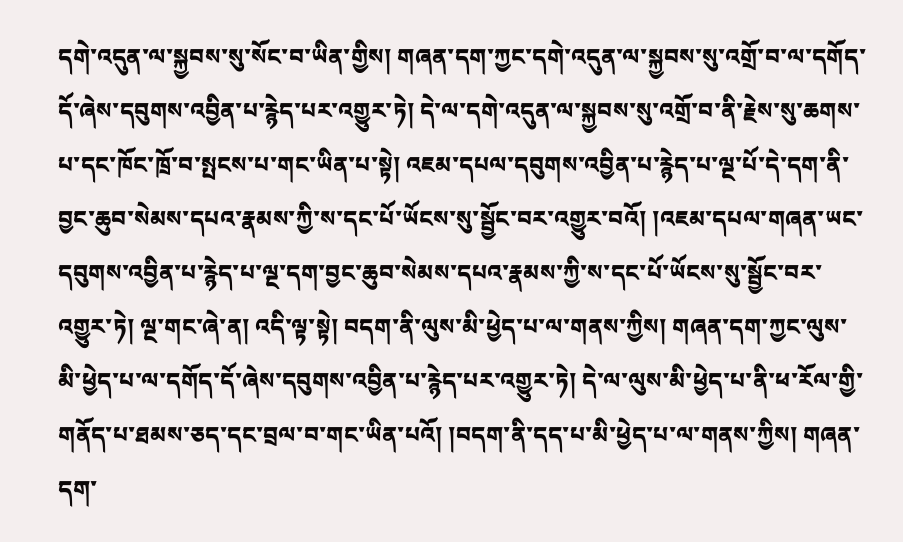དགེ་འདུན་ལ་སྐྱབས་སུ་སོང་བ་ཡིན་གྱིས། གཞན་དག་ཀྱང་དགེ་འདུན་ལ་སྐྱབས་སུ་འགྲོ་བ་ལ་དགོད་དོ་ཞེས་དབུགས་འབྱིན་པ་རྙེད་པར་འགྱུར་ཏེ། དེ་ལ་དགེ་འདུན་ལ་སྐྱབས་སུ་འགྲོ་བ་ནི་རྗེས་སུ་ཆགས་པ་དང་ཁོང་ཁྲོ་བ་སྤངས་པ་གང་ཡིན་པ་སྟེ། འཇམ་དཔལ་དབུགས་འབྱིན་པ་རྙེད་པ་ལྔ་པོ་དེ་དག་ནི་བྱང་ཆུབ་སེམས་དཔའ་རྣམས་ཀྱི་ས་དང་པོ་ཡོངས་སུ་སྦྱོང་བར་འགྱུར་བའོ། །འཇམ་དཔལ་གཞན་ཡང་དབུགས་འབྱིན་པ་རྙེད་པ་ལྔ་དག་བྱང་ཆུབ་སེམས་དཔའ་རྣམས་ཀྱི་ས་དང་པོ་ཡོངས་སུ་སྦྱོང་བར་འགྱུར་ཏེ། ལྔ་གང་ཞེ་ན། འདི་ལྟ་སྟེ། བདག་ནི་ལུས་མི་ཕྱེད་པ་ལ་གནས་ཀྱིས། གཞན་དག་ཀྱང་ལུས་མི་ཕྱེད་པ་ལ་དགོད་དོ་ཞེས་དབུགས་འབྱིན་པ་རྙེད་པར་འགྱུར་ཏེ། དེ་ལ་ལུས་མི་ཕྱེད་པ་ནི་ཕ་རོལ་གྱི་གནོད་པ་ཐམས་ཅད་དང་བྲལ་བ་གང་ཡིན་པའོ། །བདག་ནི་དད་པ་མི་ཕྱེད་པ་ལ་གནས་ཀྱིས། གཞན་དག་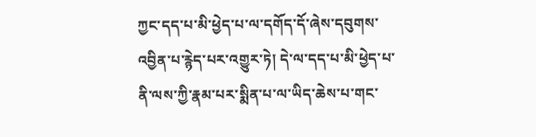ཀྱང་དད་པ་མི་ཕྱེད་པ་ལ་དགོད་དོ་ཞེས་དབུགས་འབྱིན་པ་རྙེད་པར་འགྱུར་ཏེ། དེ་ལ་དད་པ་མི་ཕྱེད་པ་ནི་ལས་ཀྱི་རྣམ་པར་སྨིན་པ་ལ་ཡིད་ཆེས་པ་གང་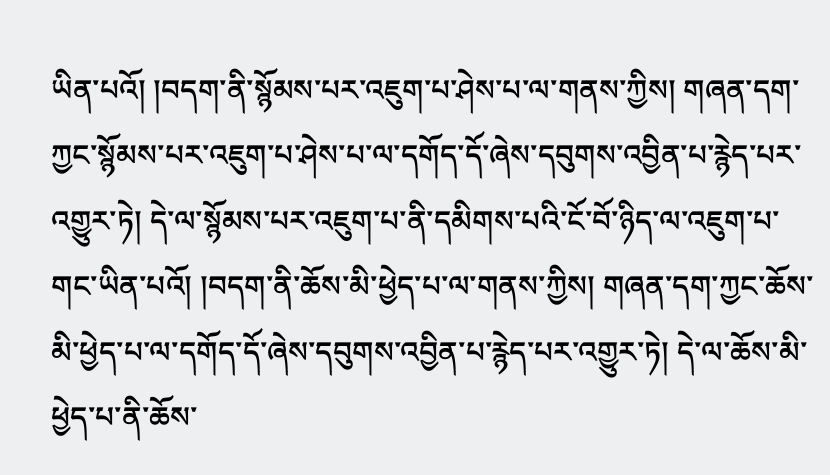ཡིན་པའོ། །བདག་ནི་སྙོམས་པར་འཇུག་པ་ཤེས་པ་ལ་གནས་ཀྱིས། གཞན་དག་ཀྱང་སྙོམས་པར་འཇུག་པ་ཤེས་པ་ལ་དགོད་དོ་ཞེས་དབུགས་འབྱིན་པ་རྙེད་པར་འགྱུར་ཏེ། དེ་ལ་སྙོམས་པར་འཇུག་པ་ནི་དམིགས་པའི་ངོ་བོ་ཉིད་ལ་འཇུག་པ་གང་ཡིན་པའོ། །བདག་ནི་ཆོས་མི་ཕྱེད་པ་ལ་གནས་ཀྱིས། གཞན་དག་ཀྱང་ཆོས་མི་ཕྱེད་པ་ལ་དགོད་དོ་ཞེས་དབུགས་འབྱིན་པ་རྙེད་པར་འགྱུར་ཏེ། དེ་ལ་ཆོས་མི་ཕྱེད་པ་ནི་ཆོས་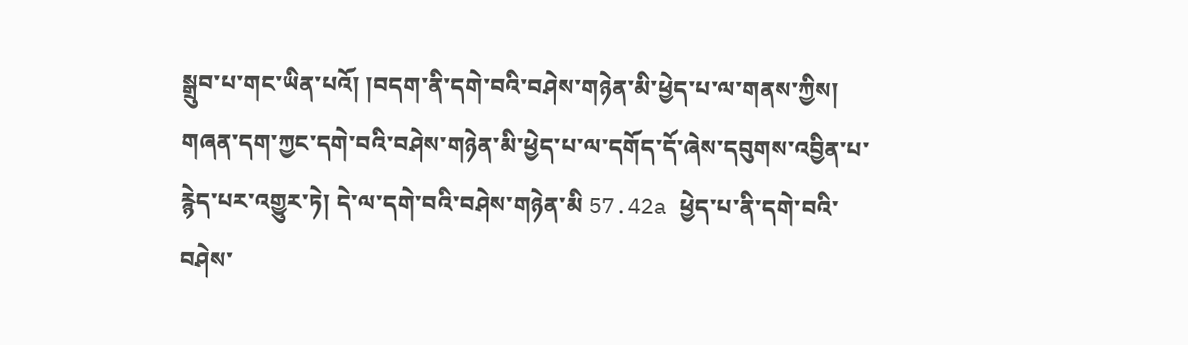སྒྲུབ་པ་གང་ཡིན་པའོ། །བདག་ནི་དགེ་བའི་བཤེས་གཉེན་མི་ཕྱེད་པ་ལ་གནས་ཀྱིས། གཞན་དག་ཀྱང་དགེ་བའི་བཤེས་གཉེན་མི་ཕྱེད་པ་ལ་དགོད་དོ་ཞེས་དབུགས་འབྱིན་པ་རྙེད་པར་འགྱུར་ཏེ། དེ་ལ་དགེ་བའི་བཤེས་གཉེན་མི 57.42a ཕྱེད་པ་ནི་དགེ་བའི་བཤེས་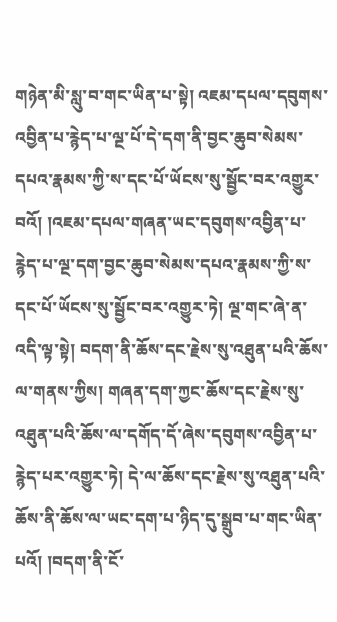གཉེན་མི་སླུ་བ་གང་ཡིན་པ་སྟེ། འཇམ་དཔལ་དབུགས་འབྱིན་པ་རྙེད་པ་ལྔ་པོ་དེ་དག་ནི་བྱང་ཆུབ་སེམས་དཔའ་རྣམས་ཀྱི་ས་དང་པོ་ཡོངས་སུ་སྦྱོང་བར་འགྱུར་བའོ། །འཇམ་དཔལ་གཞན་ཡང་དབུགས་འབྱིན་པ་རྙེད་པ་ལྔ་དག་བྱང་ཆུབ་སེམས་དཔའ་རྣམས་ཀྱི་ས་དང་པོ་ཡོངས་སུ་སྦྱོང་བར་འགྱུར་ཏེ། ལྔ་གང་ཞེ་ན་འདི་ལྟ་སྟེ། བདག་ནི་ཆོས་དང་རྗེས་སུ་འཐུན་པའི་ཆོས་ལ་གནས་ཀྱིས། གཞན་དག་ཀྱང་ཆོས་དང་རྗེས་སུ་འཐུན་པའི་ཆོས་ལ་དགོད་དོ་ཞེས་དབུགས་འབྱིན་པ་རྙེད་པར་འགྱུར་ཏེ། དེ་ལ་ཆོས་དང་རྗེས་སུ་འཐུན་པའི་ཆོས་ནི་ཆོས་ལ་ཡང་དག་པ་ཉིད་དུ་སྒྲུབ་པ་གང་ཡིན་པའོ། །བདག་ནི་ངོ་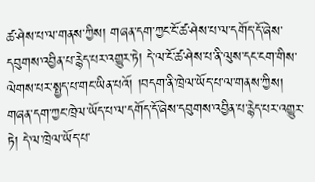ཚ་ཤེས་པ་ལ་གནས་ཀྱིས། གཞན་དག་ཀྱང་ངོ་ཚ་ཤེས་པ་ལ་དགོད་དོ་ཞེས་དབུགས་འབྱིན་པ་རྙེད་པར་འགྱུར་ཏེ། དེ་ལ་ངོ་ཚ་ཤེས་པ་ནི་ལུས་དང་ངག་གིས་ལེགས་པར་སྤྱད་པ་གང་ཡིན་པའོ། །བདག་ནི་ཁྲེལ་ཡོད་པ་ལ་གནས་ཀྱིས། གཞན་དག་ཀྱང་ཁྲེལ་ཡོད་པ་ལ་དགོད་དོ་ཞེས་དབུགས་འབྱིན་པ་རྙེད་པར་འགྱུར་ཏེ། དེ་ལ་ཁྲེལ་ཡོད་པ་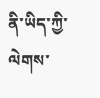ནི་ཡིད་ཀྱི་ལེགས་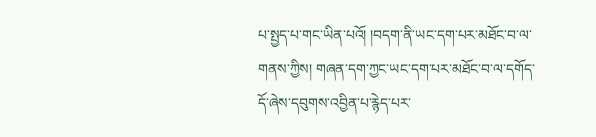པ་སྤྱད་པ་གང་ཡིན་པའོ། །བདག་ནི་ཡང་དག་པར་མཐོང་བ་ལ་གནས་ཀྱིས། གཞན་དག་ཀྱང་ཡང་དག་པར་མཐོང་བ་ལ་དགོད་དོ་ཞེས་དབུགས་འབྱིན་པ་རྙེད་པར་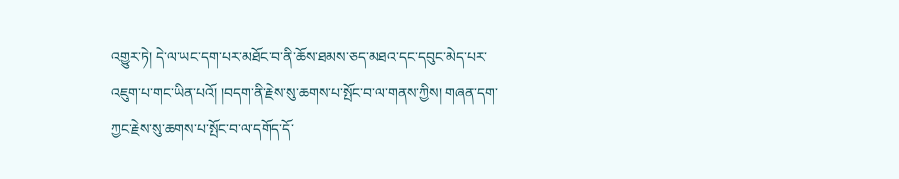འགྱུར་ཏེ། དེ་ལ་ཡང་དག་པར་མཐོང་བ་ནི་ཆོས་ཐམས་ཅད་མཐའ་དང་དབུང་མེད་པར་འཇུག་པ་གང་ཡིན་པའོ། །བདག་ནི་རྗེས་སུ་ཆགས་པ་སྤོང་བ་ལ་གནས་ཀྱིས། གཞན་དག་ཀྱང་རྗེས་སུ་ཆགས་པ་སྤོང་བ་ལ་དགོད་དོ་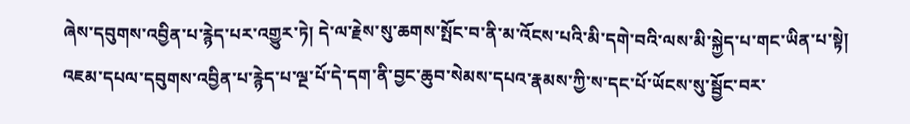ཞེས་དབུགས་འབྱིན་པ་རྙེད་པར་འགྱུར་ཏེ། དེ་ལ་རྗེས་སུ་ཆགས་སྤོང་བ་ནི་མ་འོངས་པའི་མི་དགེ་བའི་ལས་མི་སྐྱེད་པ་གང་ཡིན་པ་སྟེ། འཇམ་དཔལ་དབུགས་འབྱིན་པ་རྙེད་པ་ལྔ་པོ་དེ་དག་ནི་བྱང་ཆུབ་སེམས་དཔའ་རྣམས་ཀྱི་ས་དང་པོ་ཡོངས་སུ་སྦྱོང་བར་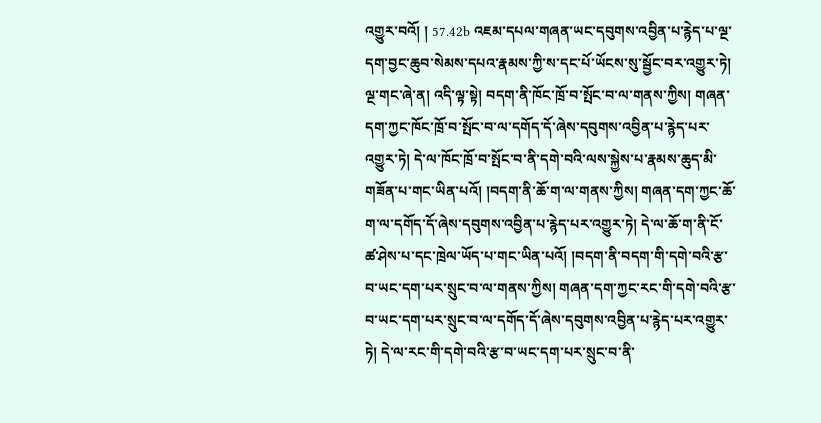འགྱུར་བའོ། ། 57.42b འཇམ་དཔལ་གཞན་ཡང་དབུགས་འབྱིན་པ་རྙེད་པ་ལྔ་དག་བྱང་ཆུབ་སེམས་དཔའ་རྣམས་ཀྱི་ས་དང་པོ་ཡོངས་སུ་སྦྱོང་བར་འགྱུར་ཏེ། ལྔ་གང་ཞེ་ན། འདི་ལྟ་སྟེ། བདག་ནི་ཁོང་ཁྲོ་བ་སྤོང་བ་ལ་གནས་ཀྱིས། གཞན་དག་ཀྱང་ཁོང་ཁྲོ་བ་སྤོང་བ་ལ་དགོད་དོ་ཞེས་དབུགས་འབྱིན་པ་རྙེད་པར་འགྱུར་ཏེ། དེ་ལ་ཁོང་ཁྲོ་བ་སྤོང་བ་ནི་དགེ་བའི་ལས་སྐྱེས་པ་རྣམས་ཆུད་མི་གཟོན་པ་གང་ཡིན་པའོ། །བདག་ནི་ཆོ་ག་ལ་གནས་ཀྱིས། གཞན་དག་ཀྱང་ཆོ་ག་ལ་དགོད་དོ་ཞེས་དབུགས་འབྱིན་པ་རྙེད་པར་འགྱུར་ཏེ། དེ་ལ་ཆོ་ག་ནི་ངོ་ཚ་ཤེས་པ་དང་ཁྲེལ་ཡོད་པ་གང་ཡིན་པའོ། །བདག་ནི་བདག་གི་དགེ་བའི་རྩ་བ་ཡང་དག་པར་སྲུང་བ་ལ་གནས་ཀྱིས། གཞན་དག་ཀྱང་རང་གི་དགེ་བའི་རྩ་བ་ཡང་དག་པར་སྲུང་བ་ལ་དགོད་དོ་ཞེས་དབུགས་འབྱིན་པ་རྙེད་པར་འགྱུར་ཏེ། དེ་ལ་རང་གི་དགེ་བའི་རྩ་བ་ཡང་དག་པར་སྲུང་བ་ནི་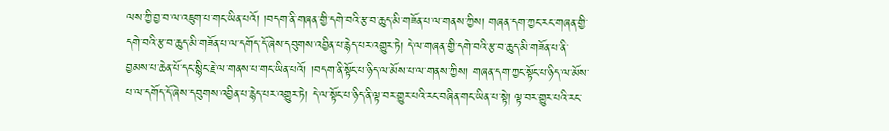ལས་ཀྱི་བྱ་བ་ལ་འཇུག་པ་གང་ཡིན་པའོ། །བདག་ནི་གཞན་གྱི་དགེ་བའི་རྩ་བ་ཆུད་མི་གཟོན་པ་ལ་གནས་ཀྱིས། གཞན་དག་ཀྱང་རང་གཞན་གྱི་དགེ་བའི་རྩ་བ་ཆུད་མི་གཟོན་པ་ལ་དགོད་དོ་ཞེས་དབུགས་འབྱིན་པ་རྙེད་པར་འགྱུར་ཏེ། དེ་ལ་གཞན་གྱི་དགེ་བའི་རྩ་བ་ཆུད་མི་གཟོན་པ་ནི་བྱམས་པ་ཆེན་པོ་དང་སྙིང་རྗེ་ལ་གནས་པ་གང་ཡིན་པའོ། །བདག་ནི་སྟོང་པ་ཉིད་ལ་མོས་པ་ལ་གནས་ཀྱིས། གཞན་དག་ཀྱང་སྟོང་པ་ཉིད་ལ་མོས་པ་ལ་དགོད་དོ་ཞེས་དབུགས་འབྱིན་པ་རྙེད་པར་འགྱུར་ཏེ། དེ་ལ་སྟོང་པ་ཉིད་ནི་ལྟ་བར་གྱུར་པའི་རང་བཞིན་གང་ཡིན་པ་སྟེ། ལྟ་བར་གྱུར་པའི་རང་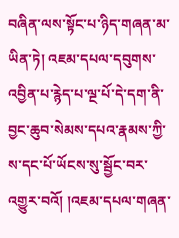བཞིན་ལས་སྟོང་པ་ཉིད་གཞན་མ་ཡིན་ཏེ། འཇམ་དཔལ་དབུགས་འབྱིན་པ་རྙེད་པ་ལྔ་པོ་དེ་དག་ནི་བྱང་ཆུབ་སེམས་དཔའ་རྣམས་ཀྱི་ས་དང་པོ་ཡོངས་སུ་སྦྱོང་བར་འགྱུར་བའོ། །འཇམ་དཔལ་གཞན་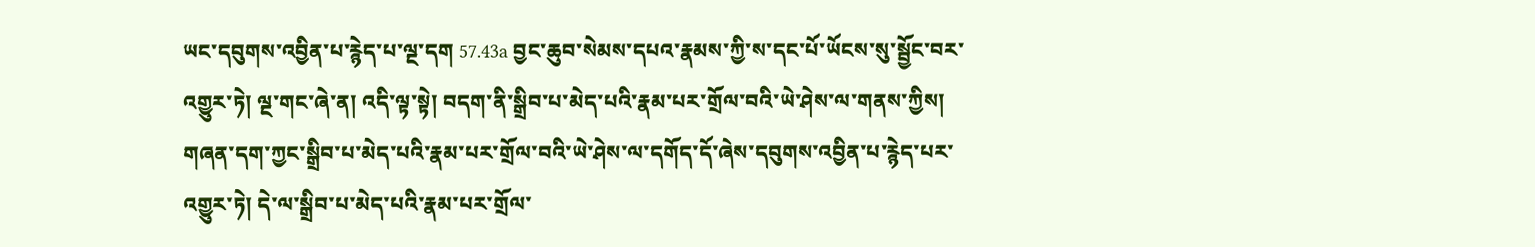ཡང་དབུགས་འབྱིན་པ་རྙེད་པ་ལྔ་དག 57.43a བྱང་ཆུབ་སེམས་དཔའ་རྣམས་ཀྱི་ས་དང་པོ་ཡོངས་སུ་སྦྱོང་བར་འགྱུར་ཏེ། ལྔ་གང་ཞེ་ན། འདི་ལྟ་སྟེ། བདག་ནི་སྒྲིབ་པ་མེད་པའི་རྣམ་པར་གྲོལ་བའི་ཡེ་ཤེས་ལ་གནས་ཀྱིས། གཞན་དག་ཀྱང་སྒྲིབ་པ་མེད་པའི་རྣམ་པར་གྲོལ་བའི་ཡེ་ཤེས་ལ་དགོད་དོ་ཞེས་དབུགས་འབྱིན་པ་རྙེད་པར་འགྱུར་ཏེ། དེ་ལ་སྒྲིབ་པ་མེད་པའི་རྣམ་པར་གྲོལ་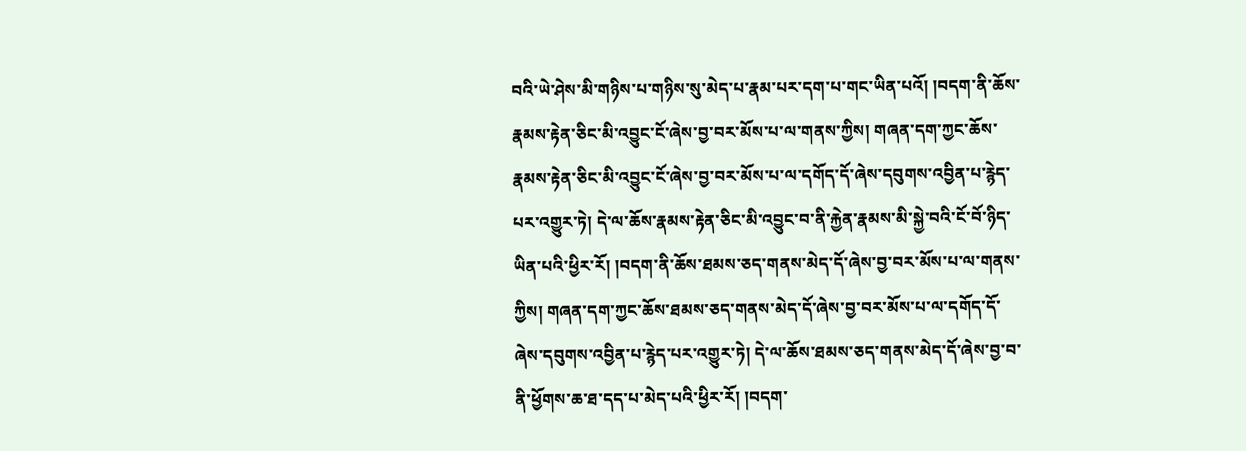བའི་ཡེ་ཤེས་མི་གཉིས་པ་གཉིས་སུ་མེད་པ་རྣམ་པར་དག་པ་གང་ཡིན་པའོ། །བདག་ནི་ཆོས་རྣམས་རྟེན་ཅིང་མི་འབྱུང་ངོ་ཞེས་བྱ་བར་མོས་པ་ལ་གནས་ཀྱིས། གཞན་དག་ཀྱང་ཆོས་རྣམས་རྟེན་ཅིང་མི་འབྱུང་ངོ་ཞེས་བྱ་བར་མོས་པ་ལ་དགོད་དོ་ཞེས་དབུགས་འབྱིན་པ་རྙེད་པར་འགྱུར་ཏེ། དེ་ལ་ཆོས་རྣམས་རྟེན་ཅིང་མི་འབྱུང་བ་ནི་རྐྱེན་རྣམས་མི་སྐྱེ་བའི་ངོ་བོ་ཉིད་ཡིན་པའི་ཕྱིར་རོ། །བདག་ནི་ཆོས་ཐམས་ཅད་གནས་མེད་དོ་ཞེས་བྱ་བར་མོས་པ་ལ་གནས་ཀྱིས། གཞན་དག་ཀྱང་ཆོས་ཐམས་ཅད་གནས་མེད་དོ་ཞེས་བྱ་བར་མོས་པ་ལ་དགོད་དོ་ཞེས་དབུགས་འབྱིན་པ་རྙེད་པར་འགྱུར་ཏེ། དེ་ལ་ཆོས་ཐམས་ཅད་གནས་མེད་དོ་ཞེས་བྱ་བ་ནི་ཕྱོགས་ཆ་ཐ་དད་པ་མེད་པའི་ཕྱིར་རོ། །བདག་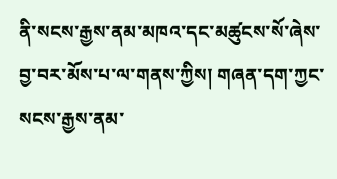ནི་སངས་རྒྱས་ནམ་མཁའ་དང་མཚུངས་སོ་ཞེས་བྱ་བར་མོས་པ་ལ་གནས་ཀྱིས། གཞན་དག་ཀྱང་སངས་རྒྱས་ནམ་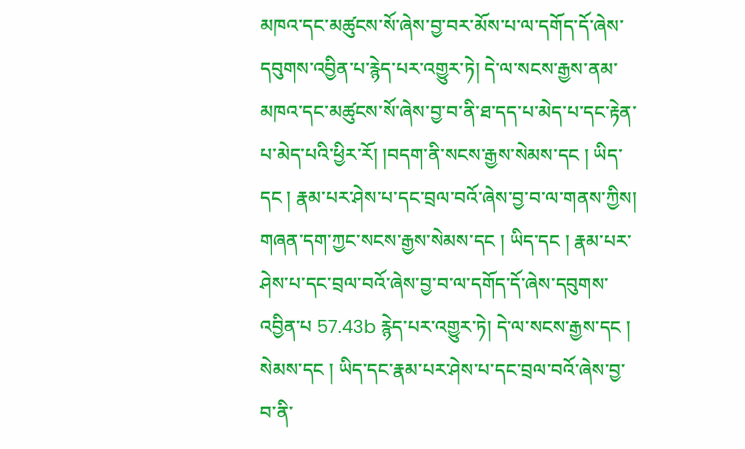མཁའ་དང་མཚུངས་སོ་ཞེས་བྱ་བར་མོས་པ་ལ་དགོད་དོ་ཞེས་དབུགས་འབྱིན་པ་རྙེད་པར་འགྱུར་ཏེ། དེ་ལ་སངས་རྒྱས་ནམ་མཁའ་དང་མཚུངས་སོ་ཞེས་བྱ་བ་ནི་ཐ་དད་པ་མེད་པ་དང་རྟེན་པ་མེད་པའི་ཕྱིར་རོ། །བདག་ནི་སངས་རྒྱས་སེམས་དང ། ཡིད་དང ། རྣམ་པར་ཤེས་པ་དང་བྲལ་བའོ་ཞེས་བྱ་བ་ལ་གནས་ཀྱིས། གཞན་དག་ཀྱང་སངས་རྒྱས་སེམས་དང ། ཡིད་དང ། རྣམ་པར་ཤེས་པ་དང་བྲལ་བའོ་ཞེས་བྱ་བ་ལ་དགོད་དོ་ཞེས་དབུགས་འབྱིན་པ 57.43b རྙེད་པར་འགྱུར་ཏེ། དེ་ལ་སངས་རྒྱས་དང ། སེམས་དང ། ཡིད་དང་རྣམ་པར་ཤེས་པ་དང་བྲལ་བའོ་ཞེས་བྱ་བ་ནི་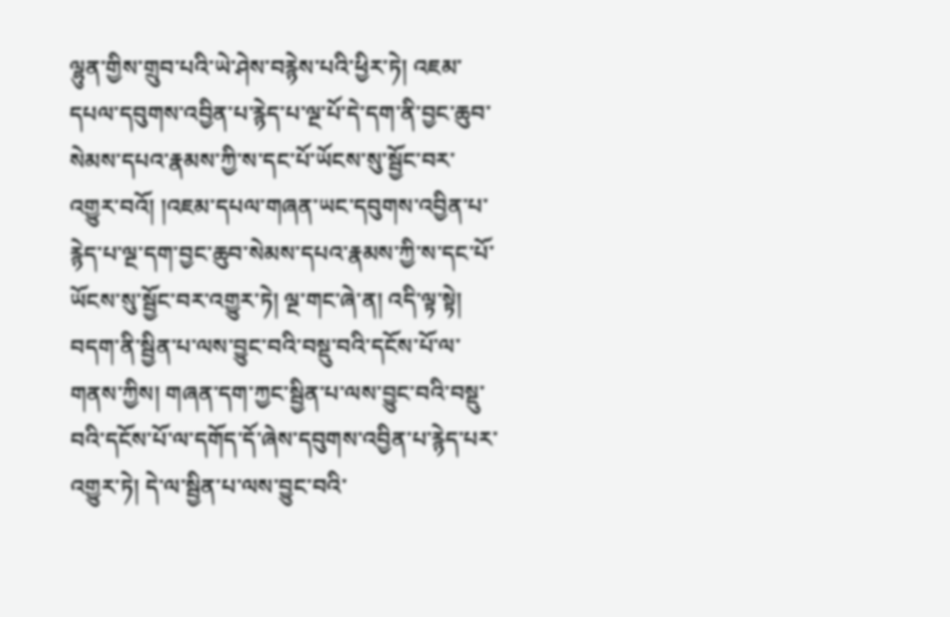ལྷུན་གྱིས་གྲུབ་པའི་ཡེ་ཤེས་བརྙེས་པའི་ཕྱིར་ཏེ། འཇམ་དཔལ་དབུགས་འབྱིན་པ་རྙེད་པ་ལྔ་པོ་དེ་དག་ནི་བྱང་ཆུབ་སེམས་དཔའ་རྣམས་ཀྱི་ས་དང་པོ་ཡོངས་སུ་སྦྱོང་བར་འགྱུར་བའོ། །འཇམ་དཔལ་གཞན་ཡང་དབུགས་འབྱིན་པ་རྙེད་པ་ལྔ་དག་བྱང་ཆུབ་སེམས་དཔའ་རྣམས་ཀྱི་ས་དང་པོ་ཡོངས་སུ་སྦྱོང་བར་འགྱུར་ཏེ། ལྔ་གང་ཞེ་ན། འདི་ལྟ་སྟེ། བདག་ནི་སྦྱིན་པ་ལས་བྱུང་བའི་བསྡུ་བའི་དངོས་པོ་ལ་གནས་ཀྱིས། གཞན་དག་ཀྱང་སྦྱིན་པ་ལས་བྱུང་བའི་བསྡུ་བའི་དངོས་པོ་ལ་དགོད་དོ་ཞེས་དབུགས་འབྱིན་པ་རྙེད་པར་འགྱུར་ཏེ། དེ་ལ་སྦྱིན་པ་ལས་བྱུང་བའི་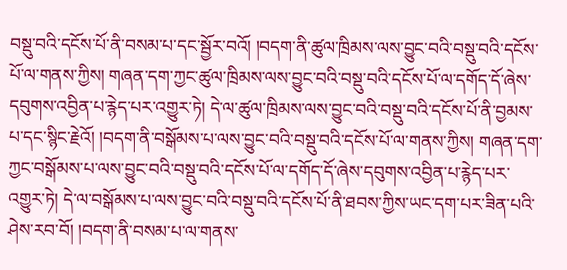བསྡུ་བའི་དངོས་པོ་ནི་བསམ་པ་དང་སྦྱོར་བའོ། །བདག་ནི་ཚུལ་ཁྲིམས་ལས་བྱུང་བའི་བསྡུ་བའི་དངོས་པོ་ལ་གནས་ཀྱིས། གཞན་དག་ཀྱང་ཚུལ་ཁྲིམས་ལས་བྱུང་བའི་བསྡུ་བའི་དངོས་པོ་ལ་དགོད་དོ་ཞེས་དབུགས་འབྱིན་པ་རྙེད་པར་འགྱུར་ཏེ། དེ་ལ་ཚུལ་ཁྲིམས་ལས་བྱུང་བའི་བསྡུ་བའི་དངོས་པོ་ནི་བྱམས་པ་དང་སྙིང་རྗེའོ། །བདག་ནི་བསྒོམས་པ་ལས་བྱུང་བའི་བསྡུ་བའི་དངོས་པོ་ལ་གནས་ཀྱིས། གཞན་དག་ཀྱང་བསྒོམས་པ་ལས་བྱུང་བའི་བསྡུ་བའི་དངོས་པོ་ལ་དགོད་དོ་ཞེས་དབུགས་འབྱིན་པ་རྙེད་པར་འགྱུར་ཏེ། དེ་ལ་བསྒོམས་པ་ལས་བྱུང་བའི་བསྡུ་བའི་དངོས་པོ་ནི་ཐབས་ཀྱིས་ཡང་དག་པར་ཟིན་པའི་ཤེས་རབ་བོ། །བདག་ནི་བསམ་པ་ལ་གནས་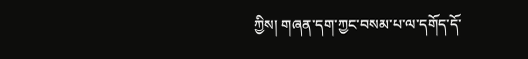ཀྱིས། གཞན་དག་ཀྱང་བསམ་པ་ལ་དགོད་དོ་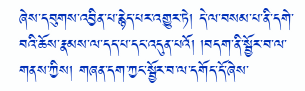ཞེས་དབུགས་འབྱིན་པ་རྙེད་པར་འགྱུར་ཏེ། དེ་ལ་བསམ་པ་ནི་དགེ་བའི་ཆོས་རྣམས་ལ་དད་པ་དང་འདུན་པའོ། །བདག་ནི་སྦྱོར་བ་ལ་གནས་ཀྱིས། གཞན་དག་ཀྱང་སྦྱོར་བ་ལ་དགོད་དོ་ཞེས་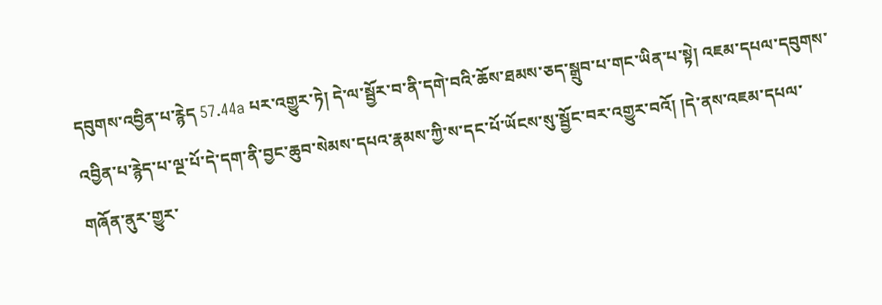དབུགས་འབྱིན་པ་རྙེད 57.44a པར་འགྱུར་ཏེ། དེ་ལ་སྦྱོར་བ་ནི་དགེ་བའི་ཆོས་ཐམས་ཅད་སྒྲུབ་པ་གང་ཡིན་པ་སྟེ། འཇམ་དཔལ་དབུགས་འབྱིན་པ་རྙེད་པ་ལྔ་པོ་དེ་དག་ནི་བྱང་ཆུབ་སེམས་དཔའ་རྣམས་ཀྱི་ས་དང་པོ་ཡོངས་སུ་སྦྱོང་བར་འགྱུར་བའོ། །དེ་ནས་འཇམ་དཔལ་གཞོན་ནུར་གྱུར་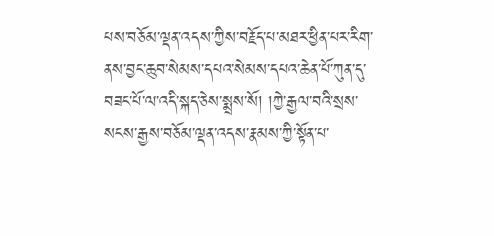པས་བཅོམ་ལྡན་འདས་ཀྱིས་བརྗོད་པ་མཐར་ཕྱིན་པར་རིག་ནས་བྱང་ཆུབ་སེམས་དཔའ་སེམས་དཔའ་ཆེན་པོ་ཀུན་དུ་བཟང་པོ་ལ་འདི་སྐད་ཅེས་སྨྲས་སོ། །ཀྱེ་རྒྱལ་བའི་སྲས་སངས་རྒྱས་བཅོམ་ལྡན་འདས་རྣམས་ཀྱི་སྟོན་པ་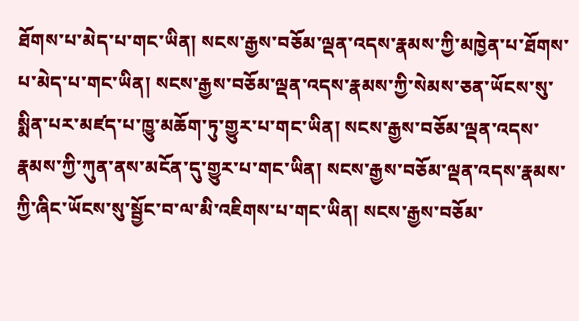ཐོགས་པ་མེད་པ་གང་ཡིན། སངས་རྒྱས་བཅོམ་ལྡན་འདས་རྣམས་ཀྱི་མཁྱེན་པ་ཐོགས་པ་མེད་པ་གང་ཡིན། སངས་རྒྱས་བཅོམ་ལྡན་འདས་རྣམས་ཀྱི་སེམས་ཅན་ཡོངས་སུ་སྨིན་པར་མཛད་པ་ཁྱུ་མཆོག་ཏུ་གྱུར་པ་གང་ཡིན། སངས་རྒྱས་བཅོམ་ལྡན་འདས་རྣམས་ཀྱི་ཀུན་ནས་མངོན་དུ་གྱུར་པ་གང་ཡིན། སངས་རྒྱས་བཅོམ་ལྡན་འདས་རྣམས་ཀྱི་ཞིང་ཡོངས་སུ་སྦྱོང་བ་ལ་མི་འཇིགས་པ་གང་ཡིན། སངས་རྒྱས་བཅོམ་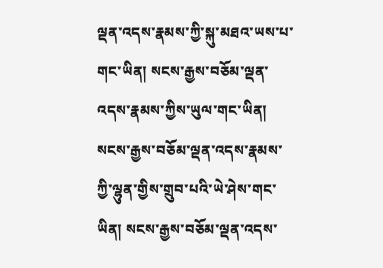ལྡན་འདས་རྣམས་ཀྱི་སྐུ་མཐའ་ཡས་པ་གང་ཡིན། སངས་རྒྱས་བཅོམ་ལྡན་འདས་རྣམས་ཀྱིས་ཡུལ་གང་ཡིན། སངས་རྒྱས་བཅོམ་ལྡན་འདས་རྣམས་ཀྱི་ལྷུན་གྱིས་གྲུབ་པའི་ཡེ་ཤེས་གང་ཡིན། སངས་རྒྱས་བཅོམ་ལྡན་འདས་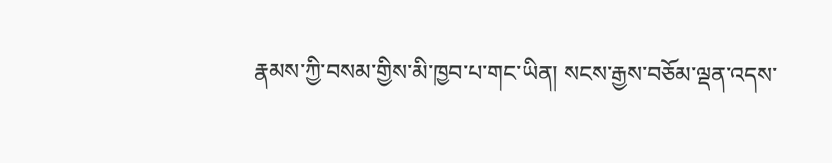རྣམས་ཀྱི་བསམ་གྱིས་མི་ཁྱབ་པ་གང་ཡིན། སངས་རྒྱས་བཅོམ་ལྡན་འདས་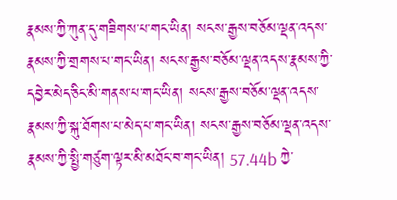རྣམས་ཀྱི་ཀུན་དུ་གཟིགས་པ་གང་ཡིན། སངས་རྒྱས་བཅོམ་ལྡན་འདས་རྣམས་ཀྱི་གྲགས་པ་གང་ཡིན། སངས་རྒྱས་བཅོམ་ལྡན་འདས་རྣམས་ཀྱི་དབྱེར་མེད་ཅིང་མི་གནས་པ་གང་ཡིན། སངས་རྒྱས་བཅོམ་ལྡན་འདས་རྣམས་ཀྱི་སྐུ་ཐོགས་པ་མེད་པ་གང་ཡིན། སངས་རྒྱས་བཅོམ་ལྡན་འདས་རྣམས་ཀྱི་སྤྱི་གཙུག་ལྟར་མི་མཐོང་བ་གང་ཡིན། 57.44b ཀྱེ་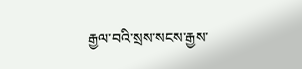རྒྱལ་བའི་སྲས་སངས་རྒྱས་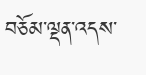བཅོམ་ལྡན་འདས་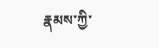རྣམས་ཀྱི་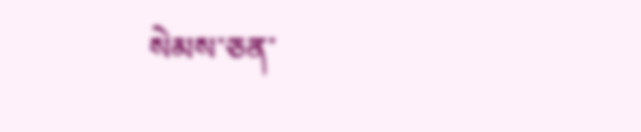སེམས་ཅན་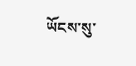ཡོངས་སུ་